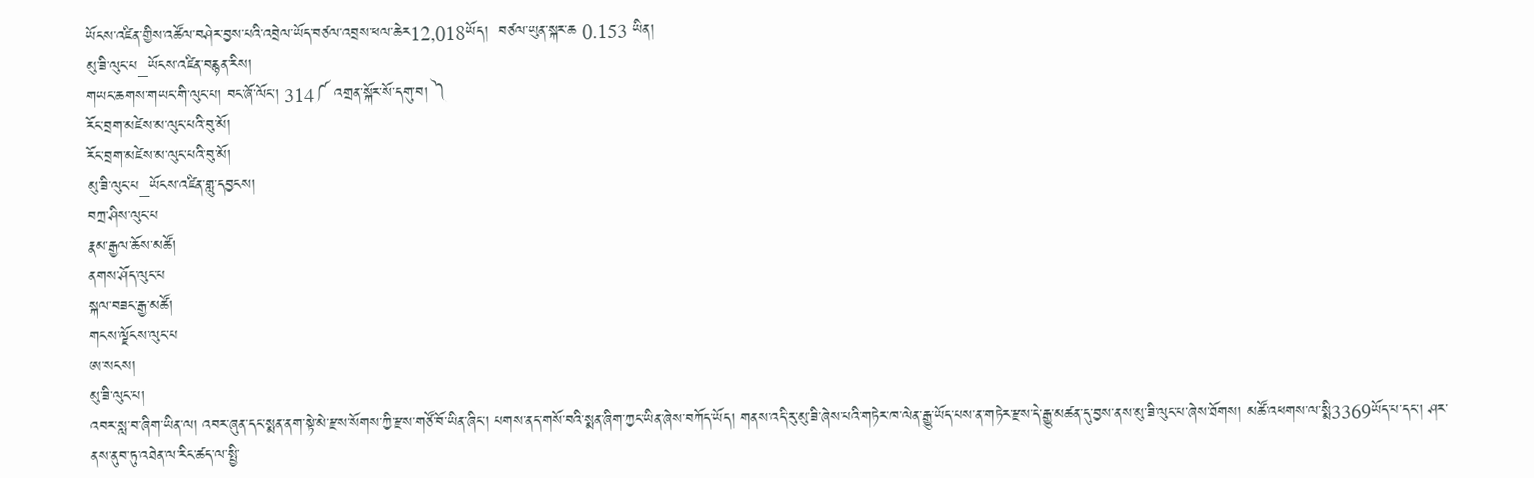ཡོངས་འཛིན་གྱིས་འཚོལ་བཤེར་བྱས་པའི་འབྲེལ་ཡོད་བཙལ་འབྲས་ཕལ་ཆེར12,018ཡོད།  བཙལ་ཡུན་སྐར་ཆ 0.153 ཡིན།
མུ་ཟི་ལུང་པ_ཡོངས་འཛིན་བརྙན་རིས།
གཡང་ཆགས་གཡང་གི་ལུང་པ། བང་ཞོ་ལོང་། 314༼ འགྲན་སྐོར་སོ་དགུ་བ། ༽
རོང་བྲག་མཛེས་མ་ལུང་པའི་བུ་མོ།
རོང་བྲག་མཛེས་མ་ལུང་པའི་བུ་མོ།
མུ་ཟི་ལུང་པ_ཡོངས་འཛིན་གླུ་དབྱངས།
བཀྲ་ཤིས་ལུང་པ
རྣམ་རྒྱལ་ཆོས་མཚོ།
ནགས་ཤོད་ལུང་པ
སྐལ་བཟང་རྒྱ་མཚོ།
གངས་ལྗོངས་ལུང་པ
ཨ་སངས།
མུ་ཟི་ལུང་པ།
འབར་སླ་བ་ཞིག་ཡིན་ལ། འབར་ཞུན་དང་སྨན་ནག་སྟེ་མེ་རྫས་སོགས་ཀྱི་རྫས་གཙོ་བོ་ཡིན་ཞིང་། པགས་ནད་གསོ་བའི་སྨན་ཞིག་ཀྱང་ཡིན་ཞེས་བཀོད་ཡོད། གནས་འདི་རུ་མུ་ཟི་ཞེས་པའི་གཏེར་ཁ་ལེན་རྒྱུ་ཡོད་པས་ན་གཏེར་རྫས་དེ་རྒྱུ་མཚན་དུ་བྱས་ནས་མུ་ཟི་ལུང་པ་ཞེས་ཐོགས། མཚོ་འཕགས་ལ་སྨི3369ཡོད་པ་དང་། ཤར་ནས་ནུབ་ཏུ་འཐེན་ལ་རིང་ཚད་ལ་སྤྱི་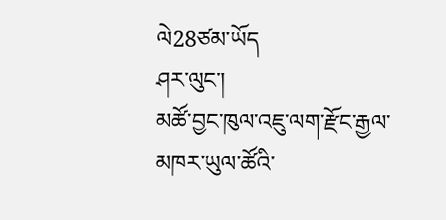ལེ28ཙམ་ཡོད
ཤར་ལུང་།
མཚོ་བྱང་ཁུལ་འཇུ་ལག་རྫོང་རྒྱལ་མཁར་ཡུལ་ཚོའི་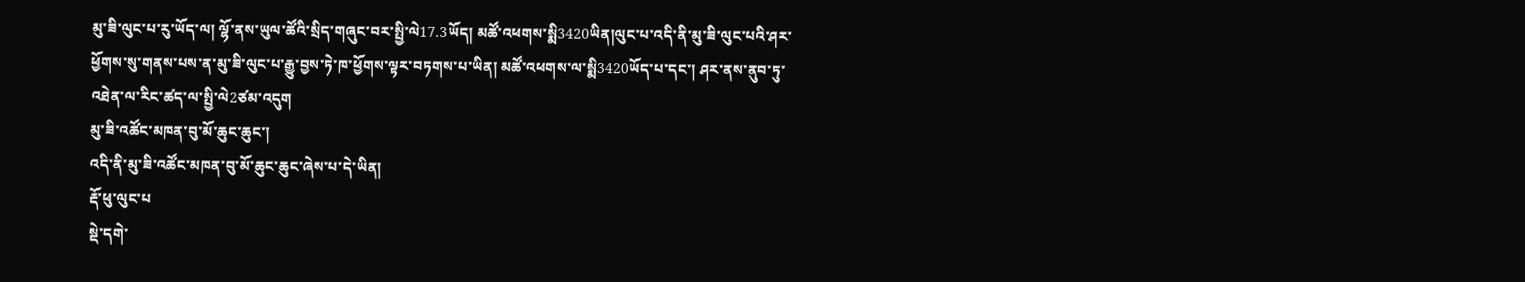མུ་ཟི་ལུང་པ་རུ་ཡོད་ལ། ལྷོ་ནས་ཡུལ་ཚོའི་སྲིད་གཞུང་བར་སྤྱི་ལེ17.3ཡོད། མཚོ་འཕགས་སྨི3420ཡིན།ལུང་པ་འདི་ནི་མུ་ཟི་ལུང་པའི་ཤར་ཕྱོགས་སུ་གནས་པས་ན་མུ་ཟི་ལུང་པ་རྒྱུ་བྱས་ཏེ་ཁ་ཕྱོགས་ལྟར་བཏགས་པ་ཡིན། མཚོ་འཕགས་ལ་སྨི3420ཡོད་པ་དང་། ཤར་ནས་ནུབ་ཏུ་འཐེན་ལ་རིང་ཚད་ལ་སྤྱི་ལེ2ཙམ་འདུག
མུ་ཟི་འཚོང་མཁན་བུ་མོ་ཆུང་ཆུང་།
འདི་ནི་མུ་ཟི་འཚོང་མཁན་བུ་མོ་ཆུང་ཆུང་ཞེས་པ་དེ་ཡིན།
རྡོ་ཕུ་ལུང་པ
སྡེ་དགེ་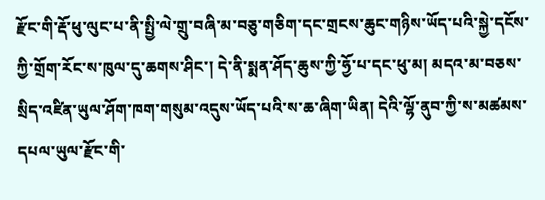རྫོང་གི་རྡོ་ཕུ་ལུང་པ་ནི་སྤྱི་ལེ་གྲུ་བཞི་མ་བཅུ་གཅིག་དང་གྲངས་ཆུང་གཉིས་ཡོད་པའི་སྐྱེ་དངོས་ཀྱི་གྲོག་རོང་ས་ཁུལ་དུ་ཆགས་ཤིང་། དེ་ནི་སྨན་ཤོད་ཆུས་ཀྱི་ཧྱོ་པ་དང་ཕུ་མ། མདའ་མ་བཅས་སྲིད་འཛིན་ཡུལ་ཤོག་ཁག་གསུམ་འདུས་ཡོད་པའི་ས་ཆ་ཞིག་ཡིན། དེའི་ལྷོ་ནུབ་ཀྱི་ས་མཚམས་དཔལ་ཡུལ་རྫོང་གི་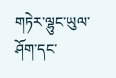གཏེར་ལྷུང་ཡུལ་ཤོག་དང་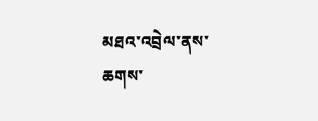མཐའ་འབྲེལ་ནས་ཆགས་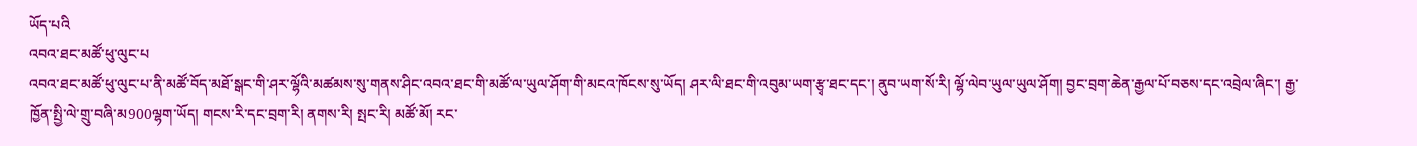ཡོད་པའི
འབའ་ཐང་མཚོ་ཕུ་ལུང་པ
འབའ་ཐང་མཚོ་ཕུ་ལུང་པ་ནི་མཚོ་བོད་མཐོ་སྒང་གི་ཤར་ལྷོའི་མཚམས་སུ་གནས་ཤིང་འབའ་ཐང་གི་མཚོ་ལ་ཡུལ་ཤོག་གི་མངའ་ཁོངས་སུ་ཡོད། ཤར་ལི་ཐང་གི་འབུམ་ཡག་རྩྭ་ཐང་དང་། ནུབ་ཡག་སོ་རི། ལྷོ་ལེབ་ཡུལ་ཡུལ་ཤོག། བྱང་བྲག་ཆེན་རྒྱལ་པོ་བཅས་དང་འབྲེལ་ཞིང་། རྒྱ་ཁྱོན་སྤྱི་ལེ་གྲུ་བཞི་མ900ལྷག་ཡོད། གངས་རི་དང་བྲག་རི། ནགས་རི། སྤང་རི། མཚོ་མོ། རང་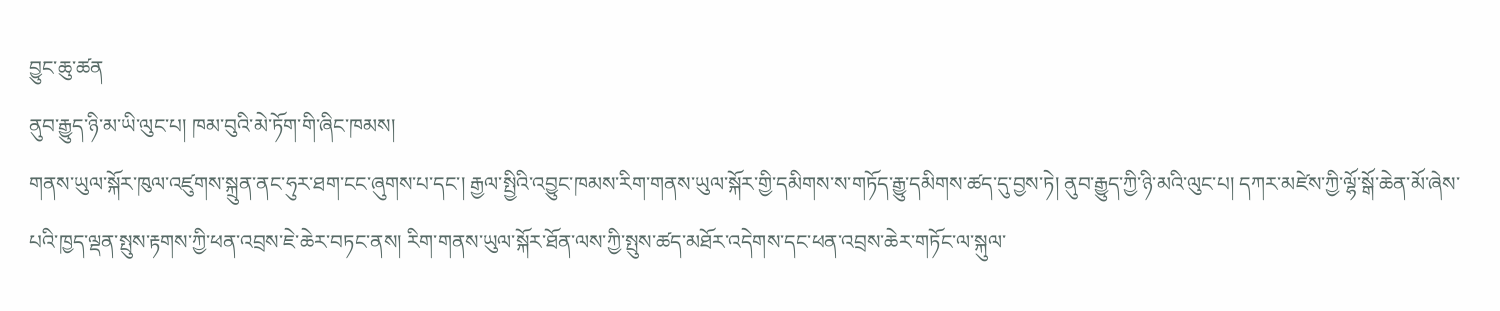བྱུང་ཆུ་ཚན
ནུབ་རྒྱུད་ཉི་མ་ཡི་ལུང་པ། ཁམ་བུའི་མེ་ཏོག་གི་ཞིང་ཁམས།
གནས་ཡུལ་སྐོར་ཁུལ་འཛུགས་སྐྲུན་ནང་ཧུར་ཐག་ངང་ཞུགས་པ་དང་། རྒྱལ་སྤྱིའི་འབྱུང་ཁམས་རིག་གནས་ཡུལ་སྐོར་གྱི་དམིགས་ས་གཏོད་རྒྱུ་དམིགས་ཚད་དུ་བྱས་ཏེ། ནུབ་རྒྱུད་ཀྱི་ཉི་མའི་ལུང་པ། དཀར་མཛེས་ཀྱི་ལྷོ་སྒོ་ཆེན་མོ་ཞེས་པའི་ཁྱད་ལྡན་སྤུས་རྟགས་ཀྱི་ཕན་འབྲས་ཇེ་ཆེར་བཏང་ནས། རིག་གནས་ཡུལ་སྐོར་ཐོན་ལས་ཀྱི་སྤུས་ཚད་མཐོར་འདེགས་དང་ཕན་འབྲས་ཆེར་གཏོང་ལ་སྐུལ་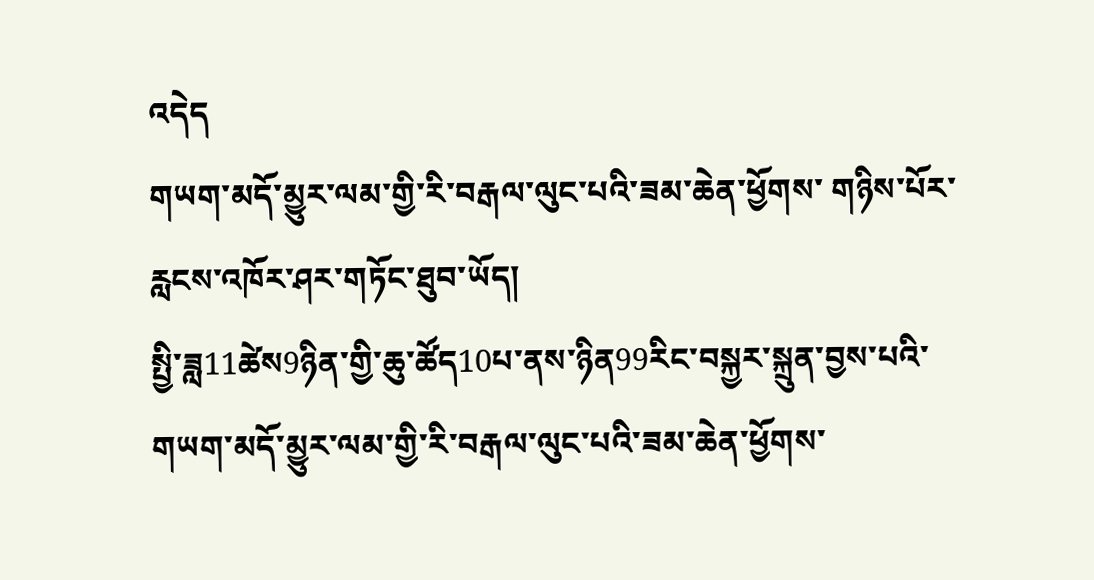འདེད
གཡག་མདོ་མྱུར་ལམ་གྱི་རི་བརྒལ་ལུང་པའི་ཟམ་ཆེན་ཕྱོགས་ གཉིས་པོར་རླངས་འཁོར་ཤར་གཏོང་ཐུབ་ཡོད།
སྤྱི་ཟླ11ཚེས9ཉིན་གྱི་ཆུ་ཚོད10པ་ནས་ཉིན99རིང་བསྐྱར་སྐྲུན་བྱས་པའི་གཡག་མདོ་མྱུར་ལམ་གྱི་རི་བརྒལ་ལུང་པའི་ཟམ་ཆེན་ཕྱོགས་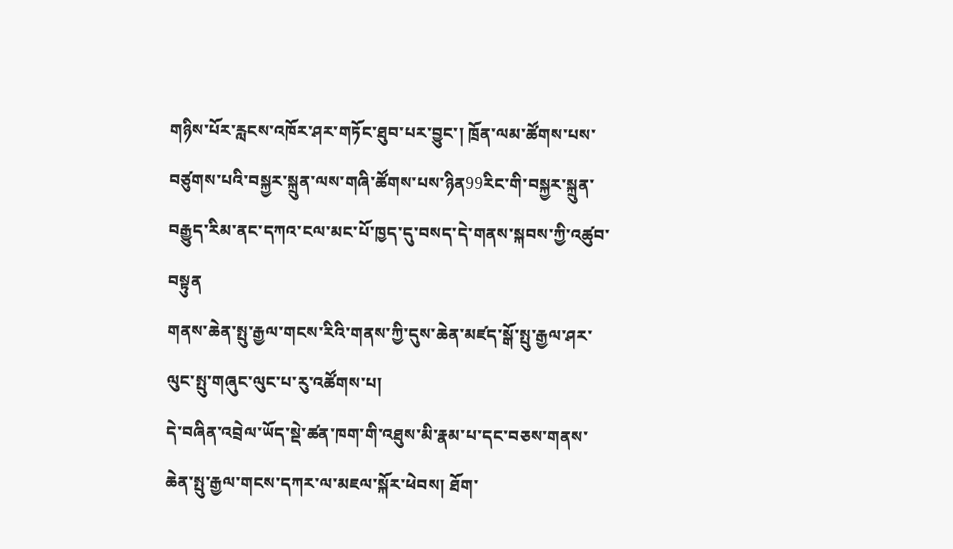གཉིས་པོར་རླངས་འཁོར་ཤར་གཏོང་ཐུབ་པར་བྱུང་། ཁྲོན་ལམ་ཚོགས་པས་བཙུགས་པའི་བསྐྱར་སྐྲུན་ལས་གཞི་ཚོགས་པས་ཉིན99རིང་གི་བསྐྱར་སྐྲུན་བརྒྱུད་རིམ་ནང་དཀའ་ངལ་མང་པོ་ཁྱད་དུ་བསད་དེ་གནས་སྐབས་ཀྱི་འཚུབ་བསྟུན
གནས་ཆེན་སྤུ་རྒྱལ་གངས་རིའི་གནས་ཀྱི་དུས་ཆེན་མཛད་སྒོ་སྤུ་རྒྱལ་ཤར་ལུང་སྤུ་གཞུང་ལུང་པ་རུ་འཚོགས་པ།
དེ་བཞིན་འབྲེལ་ཡོད་སྡེ་ཚན་ཁག་གི་འཐུས་མི་རྣམ་པ་དང་བཅས་གནས་ཆེན་སྤུ་རྒྱལ་གངས་དཀར་ལ་མཇལ་སྐོར་ཕེབས། ཐོག་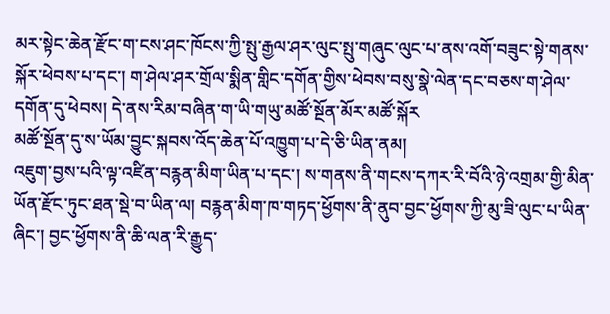མར་སྟེང་ཆེན་རྫོང་ག་ངས་ཤང་ཁོངས་ཀྱི་སྤུ་རྒྱལ་ཤར་ལུང་སྤུ་གཞུང་ལུང་པ་ནས་འགོ་བཟུང་སྟེ་གནས་སྐོར་ཕེབས་པ་དང་། ག་ཤེལ་ཤར་གྲོལ་སྨིན་གླིང་དགོན་གྱིས་ཕེབས་བསུ་སྣེ་ལེན་དང་བཅས་ག་ཤེལ་དགོན་དུ་ཕེབས། དེ་ནས་རིམ་བཞིན་ག་ཡི་གཡུ་མཚོ་སྔོན་མོར་མཚོ་སྐོར
མཚོ་སྔོན་དུ་ས་ཡོམ་བྱུང་སྐབས་འོད་ཆེན་པོ་འཁྱུག་པ་དེ་ཅི་ཡིན་ནམ།
འཇུག་བྱས་པའི་ལྟ་འཛིན་བརྙན་མིག་ཡིན་པ་དང་། ས་གནས་ནི་གངས་དཀར་རི་བོའི་ཉེ་འགྲམ་གྱི་མིན་ཡོན་རྫོང་ཏུང་ཐན་སྡེ་བ་ཡིན་ལ། བརྙན་མིག་ཁ་གཏད་ཕྱོགས་ནི་ནུབ་བྱང་ཕྱོགས་ཀྱི་མུ་ཟི་ལུང་པ་ཡིན་ཞིང་། བྱང་ཕྱོགས་ནི་ཆི་ལན་རི་རྒྱུད་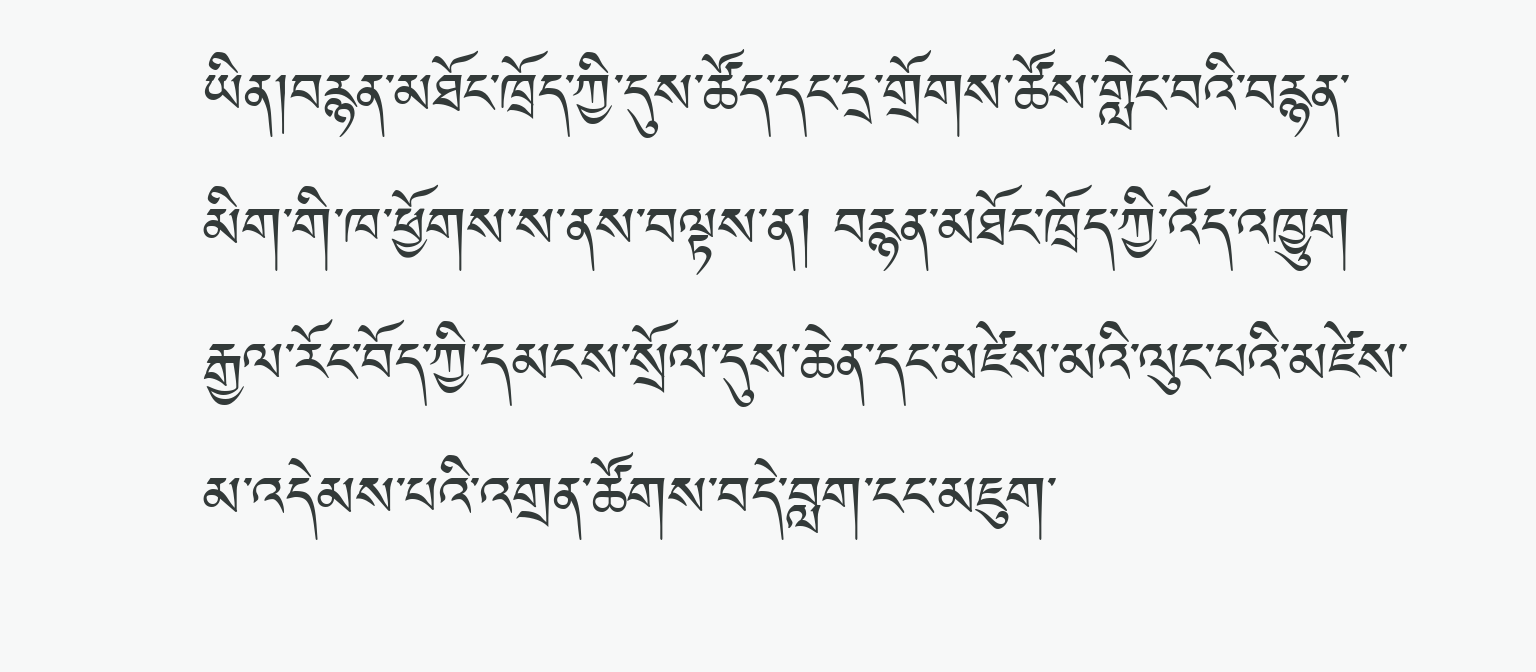ཡིན།བརྙན་མཐོང་ཁྲོད་ཀྱི་དུས་ཚོད་དང་དྲ་གྲོགས་ཚོས་གླེང་བའི་བརྙན་མིག་གི་ཁ་ཕྱོགས་ས་ནས་བལྟས་ན། བརྙན་མཐོང་ཁྲོད་ཀྱི་འོད་འཁྱུག
རྒྱལ་རོང་བོད་ཀྱི་དམངས་སྲོལ་དུས་ཆེན་དང་མཛེས་མའི་ལུང་པའི་མཛེས་མ་འདེམས་པའི་འགྲན་ཚོགས་བདེ་བླག་ངང་མཇུག་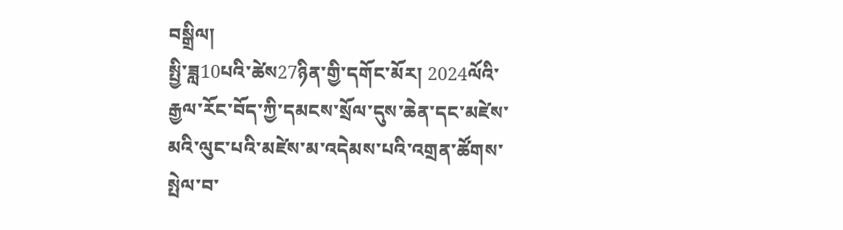བསྒྲིལ།
སྤྱི་ཟླ10པའི་ཚེས27ཉིན་གྱི་དགོང་མོར། 2024ལོའི་རྒྱལ་རོང་བོད་ཀྱི་དམངས་སྲོལ་དུས་ཆེན་དང་མཛེས་མའི་ལུང་པའི་མཛེས་མ་འདེམས་པའི་འགྲན་ཚོགས་སྤེལ་བ་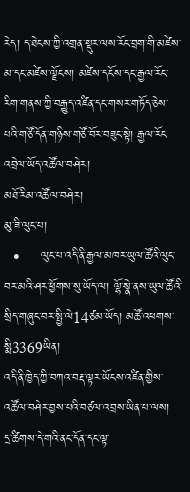རེད། ད་ཐེངས་ཀྱི་འགྲན་སྡུར་ལས་རོང་བྲག་གི་མཛེས་མ་དང་མཛེས་ལྗོངས། མཛེས་དངོས་དང་རྒྱལ་རོང་རིག་གནས་ཀྱི་བརྒྱུད་འཛིན་དང་གསར་གཏོད་ཅེས་པའི་གཙོ་དོན་གཉིས་གཙོ་བོར་བཟུང་སྟེ། རྒྱལ་རོང
འབྲེལ་ཡོད་འཚོལ་བཤེར།
མཐོ་རིམ་འཚོལ་བཤེར།
མུ་ཟི་ལུང་པ།
  •     ལུང་པ་འདི་ནི་རྒྱལ་མཁར་ཡུལ་ཚོའི་ལུང་བར་མའི་ཤར་ཕྱོགས་སུ་ཡོད་ལ། ལྷོ་སྣེ་ནས་ཡུལ་ཚོའི་སྲིད་གཞུང་བར་སྤྱི་ལེ14ཙམ་ཡོད། མཚོ་འཕགས་སྨི3369ཡིན།
འདི་ནི་ཁྱེད་ཀྱི་བཀའ་བརྡ་ལྟར་ཡོངས་འཛིན་གྱིས་འཚོལ་བཤེར་བྱས་པའི་བཙལ་འབྲས་ཡིན་པ་ལས། དྲ་ཚིགས་དེ་གའི་ནང་དོན་དང་ལྟ་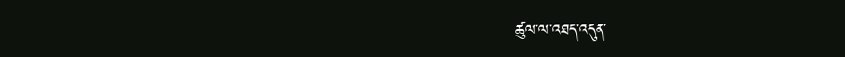ཚུལ་ལ་འཐད་འདུན་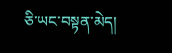ཅི་ཡང་བསྟན་མེད།